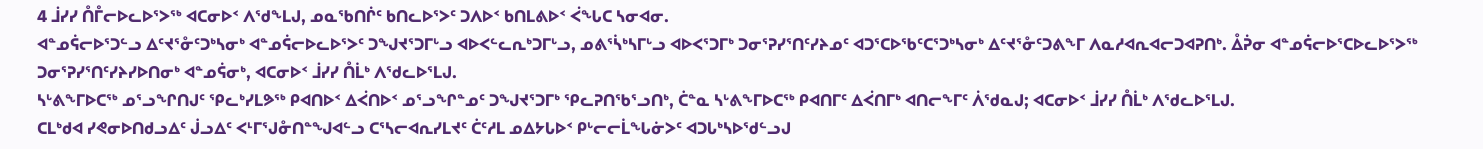4 ᒨᓯᓯ ᑍᒤᓕᐅᓚᐅᕐᐳᖅ ᐊᑕᓂᐅᑉ ᐱᖁᖕᒪᒍ, ᓄᓇᖃᑎᒌᑦ ᑲᑎᓚᐅᕐᐳᑦ ᑐᐱᐅᑉ ᑲᑎᒪᕕᐅᑉ ᐹᖓᑕ ᓴᓂᐊᓂ.
ᐊᓐᓄᕌᓕᐅᕐᑐᓪᓗ ᐃᑦᔪᕐᓁᑦᑐᒃᓴᓂᒃ ᐊᓐᓄᕌᓕᐅᓚᐅᕐᐳᑦ ᑐᖑᔪᕐᑐᒥᒡᓗ ᐊᐅᐸᓪᓚᕆᒃᑐᒥᒡᓗ, ᓄᕕᕐᓵᒃᓴᒥᒡᓗ ᐊᐅᐸᕐᑐᒥᒃ ᑐᓂᕐᕈᓯᕐᑎᑦᓯᔨᓄᑦ ᐊᑐᕐᑕᐅᖃᑦᑕᕐᑐᒃᓴᓂᒃ ᐃᑦᔪᕐᓁᑦᑐᕕᖕᒥ ᐱᓇᓱᐊᕆᐊᓕᑐᐊᕈᑎᒃ. ᐂᕉᓂ ᐊᓐᓄᕌᓕᐅᕐᑕᐅᓚᐅᕐᐳᖅ ᑐᓂᕐᕈᓯᕐᑎᑦᓯᔨᓯᐅᑎᓂᒃ ᐊᓐᓄᕌᓂᒃ, ᐊᑕᓂᐅᑉ ᒨᓯᓯ ᑍᒫᒃ ᐱᖁᓚᐅᕐᒪᒍ.
ᓴᒡᕕᖕᒥᐅᑕᖅ ᓄᕐᓗᖏᑎᒍᑦ ᕿᓚᒃᓯᒪᕗᖅ ᑭᐊᑎᐅᑉ ᐃᐹᑎᐅᑉ ᓄᕐᓗᖏᓐᓄᑦ ᑐᖑᔪᕐᑐᒥᒃ ᕿᓚᕈᑎᖃᕐᓗᑎᒃ, ᑖᓐᓇ ᓴᒡᕕᖕᒥᐅᑕᖅ ᑭᐊᑎᒥᑦ ᐃᐹᑎᒥᒃ ᐊᑎᓕᖕᒥᑦ ᐲᖁᓇᒍ; ᐊᑕᓂᐅᑉ ᒨᓯᓯ ᑍᒫᒃ ᐱᖁᓚᐅᕐᒪᒍ.
ᑕᒪᒃᑯᐊ ᓯᕙᓂᐅᑎᑯᓗᐃᑦ ᒎᓗᐃᑦ ᐸᒻᒥᕐᒍᓁᑎᓐᖑᐊᓪᓗ ᑕᕐᓴᓕᐊᕆᓯᒪᔪᑦ ᑖᑦᓱᒪ ᓄᐃᔭᒐᐅᑉ ᑭᒡᓕᓕᒫᖓᓃᐳᑦ ᐊᑐᒐᒃᓴᐅᖁᓪᓗᒍ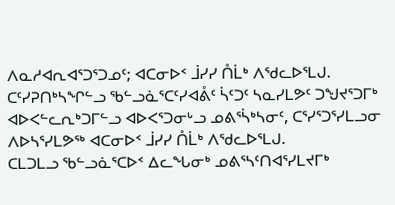ᐱᓇᓱᐊᕆᐊᕐᑐᕐᑐᓄᑦ; ᐊᑕᓂᐅᑉ ᒨᓯᓯ ᑍᒫᒃ ᐱᖁᓚᐅᕐᒪᒍ.
ᑕᑦᓯᕈᑎᒃᓴᖏᓪᓗ ᖃᓪᓗᓈᕐᑕᑦᓯᐊᕔᑦ ᓵᑦᑐᑦ ᓴᓇᓯᒪᕗᑦ ᑐᖑᔪᕐᑐᒥᒃ ᐊᐅᐸᓪᓚᕆᒃᑐᒥᓪᓗ ᐊᐅᐸᕐᑐᓂᒡᓗ ᓄᕕᕐᓵᒃᓴᓂᑦ, ᑕᕐᓯᕐᑐᕐᓯᒪᓗᓂ ᐱᐅᓴᕐᓯᒪᕗᖅ ᐊᑕᓂᐅᑉ ᒨᓯᓯ ᑍᒫᒃ ᐱᖁᓚᐅᕐᒪᒍ.
ᑕᒪᑐᒪᓗ ᖃᓪᓗᓈᕐᑕᐅᑉ ᐃᓚᖓᓂᒃ ᓄᕕᕐᓴᑦᑎᐊᕐᓯᒪᔪᒥᒃ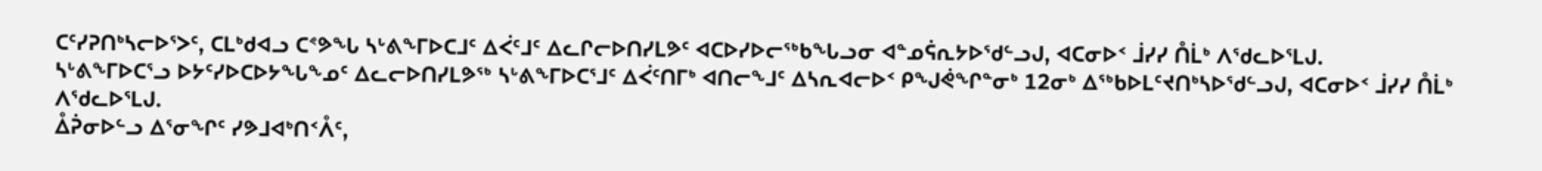ᑕᑦᓯᕈᑎᒃᓴᓕᐅᕐᐳᑦ, ᑕᒪᒃᑯᐊᓗ ᑕᕝᕗᖓ ᓴᒡᕕᖕᒥᐅᑕᒧᑦ ᐃᐹᑦᒧᑦ ᐃᓚᒋᓕᐅᑎᓯᒪᕗᑦ ᐊᑕᐅᓯᐅᓕᖅᑲᖓᓗᓂ ᐊᓐᓄᕌᕆᔭᐅᖁᓪᓗᒍ, ᐊᑕᓂᐅᑉ ᒨᓯᓯ ᑍᒫᒃ ᐱᖁᓚᐅᕐᒪᒍ.
ᓴᒡᕕᖕᒥᐅᑕᕐᓗ ᐅᔭᑦᓯᐅᑕᐅᔭᖓᖕᓄᑦ ᐃᓚᓕᐅᑎᓯᒪᕗᖅ ᓴᒡᕕᖕᒥᐅᑕᕐᒧᑦ ᐃᐹᑦᑎᒥᒃ ᐊᑎᓕᖕᒧᑦ ᐃᓴᕆᐊᓕᐅᑉ ᑭᖑᕚᖏᓐᓂᒃ 12ᓂᒃ ᐃᖅᑲᐅᒪᑦᔪᑎᒃᓴᐅᖁᓪᓗᒍ, ᐊᑕᓂᐅᑉ ᒨᓯᓯ ᑍᒫᒃ ᐱᖁᓚᐅᕐᒪᒍ.
ᐂᕉᓂᐅᓪᓗ ᐃᕐᓂᖏᑦ ᓯᕗᒧᐊᒃᑎᑉᐰᑦ,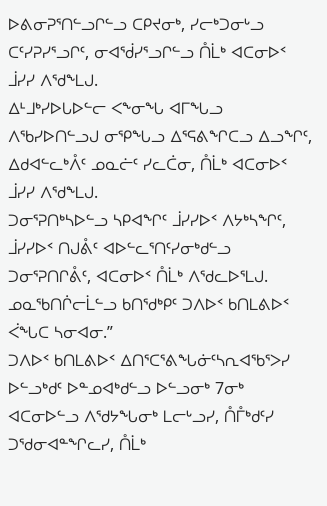ᐅᕕᓂᕈᕐᑎᓪᓗᒋᓪᓗ ᑕᑭᔪᓂᒃ, ᓯᓕᒃᑐᓂᒡᓗ ᑕᑦᓯᕈᓯᕐᓗᒋᑦ, ᓂᐊᖂᓯᕐᓗᒋᓪᓗ ᑍᒫᒃ ᐊᑕᓂᐅᑉ ᒨᓯᓯ ᐱᖁᖕᒪᒍ.
ᐃᒻᒧᒃᓯᐅᒐᐅᓪᓕ ᐸᖕᓂᖓ ᐊᒥᖓᓗ ᐱᖃᓯᐅᑎᓪᓗᒍ ᓂᕿᖓᓗ ᐃᕐᕋᕕᖏᑕᓗ ᐃᓗᖏᑦ, ᐃᑯᐊᓪᓚᒃᐰᑦ ᓄᓇᓖᑦ ᓯᓚᑖᓂ, ᑍᒫᒃ ᐊᑕᓂᐅᑉ ᒨᓯᓯ ᐱᖁᖕᒪᒍ.
ᑐᓂᕐᕈᑎᒃᓴᐅᓪᓗ ᓴᑭᐊᖏᑦ ᒨᓯᓯᐅᑉ ᐱᔭᒃᓴᖏᑦ, ᒨᓯᓯᐅᑉ ᑎᒍᕔᑦ ᐊᐅᓪᓚᕐᑎᑦᓯᓂᒃᑯᓪᓗ ᑐᓂᕐᕈᑎᒋᕔᑦ, ᐊᑕᓂᐅᑉ ᑍᒫᒃ ᐱᖁᓚᐅᕐᒪᒍ.
ᓄᓇᖃᑎᒌᓕᒫᓪᓗ ᑲᑎᖁᒃᑭᑦ ᑐᐱᐅᑉ ᑲᑎᒪᕕᐅᑉ ᐹᖓᑕ ᓴᓂᐊᓂ.”
ᑐᐱᐅᑉ ᑲᑎᒪᕕᐅᑉ ᐃᑎᕐᑕᕐᕕᖓᓃᑦᓴᕆᐊᖃᕐᐳᓯ ᐅᓪᓗᒃᑯᑦ ᐅᓐᓄᐊᒃᑯᓪᓗ ᐅᓪᓗᓂᒃ 7ᓂᒃ ᐊᑕᓂᐅᓪᓗ ᐱᖁᔭᖓᓂᒃ ᒪᓕᒡᓗᓯ, ᑍᒤᒃᑯᑦᓯ ᑐᖁᓂᐊᓐᖏᓚᓯ, ᑍᒫᒃ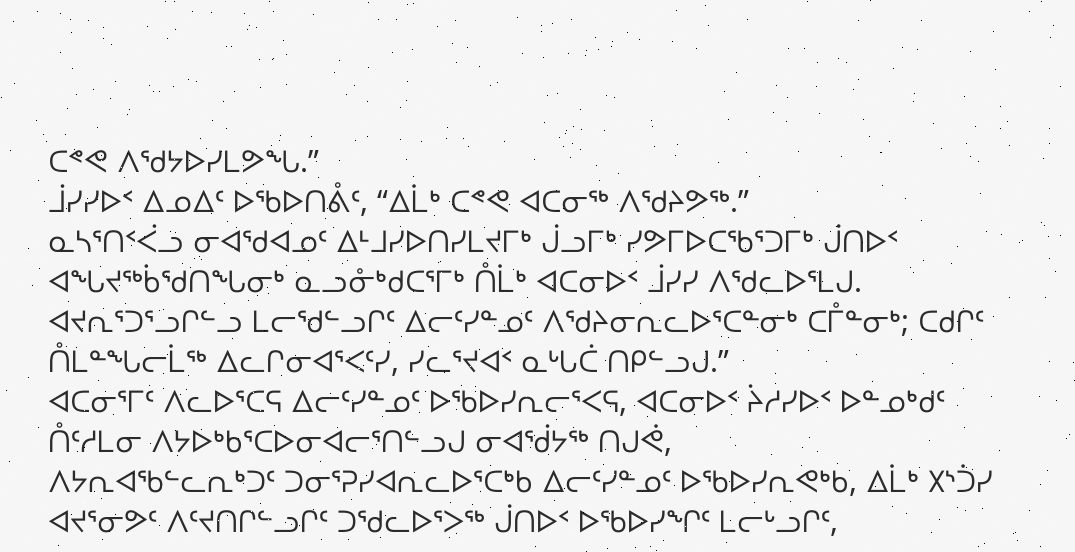ᑕᕝᕙ ᐱᖁᔭᐅᓯᒪᕗᖓ.”
ᒨᓯᓯᐅᑉ ᐃᓄᐃᑦ ᐅᖃᐅᑎᕔᑦ, “ᐃᒫᒃ ᑕᕝᕙ ᐊᑕᓂᖅ ᐱᖁᔨᕗᖅ.”
ᓇᓴᕐᑎᑉᐹᓗ ᓂᐊᖁᐊᓄᑦ ᐃᒻᒧᓯᐅᑎᓯᒪᔪᒥᒃ ᒎᓗᒥᒃ ᓯᕗᒥᐅᑕᖃᕐᑐᒥᒃ ᒎᑎᐅᑉ ᐊᖓᔪᖅᑳᖁᑎᖓᓂᒃ ᓇᓗᓁᒃᑯᑕᕐᒥᒃ ᑍᒫᒃ ᐊᑕᓂᐅᑉ ᒨᓯᓯ ᐱᖁᓚᐅᕐᒪᒍ.
ᐊᔪᕆᕐᑐᕐᓗᒋᓪᓗ ᒪᓕᖁᓪᓗᒋᑦ ᐃᓕᑦᓯᓐᓄᑦ ᐱᖁᔨᓂᕆᓚᐅᕐᑕᓐᓂᒃ ᑕᒤᓐᓂᒃ; ᑕᑯᒋᑦ ᑍᒪᓐᖓᓕᒫᖅ ᐃᓚᒋᓂᐊᕐᐸᑦᓯ, ᓯᓚᕐᔪᐊᑉ ᓇᒡᒐᑖ ᑎᑭᓪᓗᒍ.”
ᐊᑕᓂᕐᒥᑦ ᐱᓚᐅᕐᑕᕋ ᐃᓕᑦᓯᓐᓄᑦ ᐅᖃᐅᓯᕆᓕᕐᐸᕋ, ᐊᑕᓂᐅᑉ ᔩᓱᓯᐅᑉ ᐅᓐᓄᒃᑯᑦ ᑍᑦᓱᒪᓂ ᐱᔭᐅᒃᑲᕐᑕᐅᓂᐊᓕᕐᑎᓪᓗᒍ ᓂᐊᖂᔭᖅ ᑎᒍᕚ,
ᐱᔭᕆᐊᖃᓪᓚᕆᒃᑐᑦ ᑐᓂᕐᕈᓯᐊᕆᓚᐅᕐᑕᒃᑲ ᐃᓕᑦᓯᓐᓄᑦ ᐅᖃᐅᓯᕆᕙᒃᑲ, ᐃᒫᒃ ᙭ᔅᑑᓯ ᐊᔪᕐᓂᕗᑦ ᐱᑦᔪᑎᒋᓪᓗᒋᑦ ᑐᖁᓚᐅᕐᐳᖅ ᒎᑎᐅᑉ ᐅᖃᐅᓯᖏᑦ ᒪᓕᒡᓗᒋᑦ,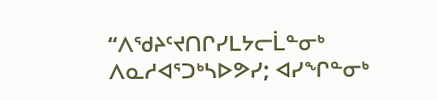“ᐱᖁᔨᑦᔪᑎᒋᓯᒪᔭᓕᒫᓐᓂᒃ ᐱᓇᓱᐊᕐᑐᒃᓴᐅᕗᓯ; ᐊᓯᖏᓐᓂᒃ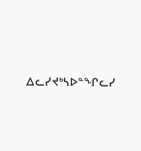ᐃᓚᓯᔪᒃᓴᐅᓐᖏᓚᓯ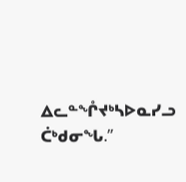ᐃᓚᓐᖎᔪᒃᓴᐅᓇᓯᓗ ᑖᒃᑯᓂᖓ.”